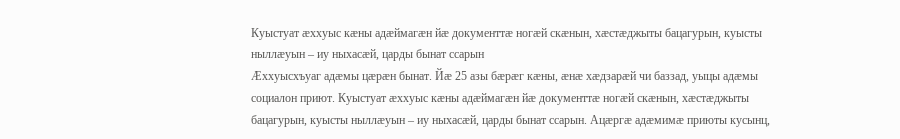Куыстуат æххуыс кæны адæймагæн йæ документтæ ногæй скæнын, хæстæджыты бацагурын, куысты ныллæуын – иу ныхасæй, царды бынат ссарын
Æххуысхъуаг адæмы цæрæн бынат. Йæ 25 азы бæрæг кæны, æнæ хæдзарæй чи баззад, уыцы адæмы социалон приют. Куыстуат æххуыс кæны адæймагæн йæ документтæ ногæй скæнын, хæстæджыты бацагурын, куысты ныллæуын – иу ныхасæй, царды бынат ссарын. Ацæргæ адæмимæ приюты кусынц,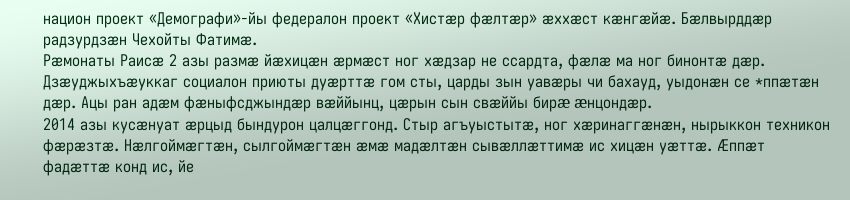национ проект «Демографи»-йы федералон проект «Хистæр фæлтæр» æххæст кæнгæйæ. Бæлвырддæр радзурдзæн Чехойты Фатимæ.
Рæмонаты Раисæ 2 азы размæ йæхицæн æрмæст ног хæдзар не ссардта, фæлæ ма ног бинонтæ дæр. Дзæуджыхъæуккаг социалон приюты дуæрттæ гом сты, царды зын уавæры чи бахауд, уыдонæн се *ппæтæн дæр. Ацы ран адæм фæныфсджындæр вæййынц, цæрын сын свæййы бирæ æнцондæр.
2014 азы кусæнуат æрцыд бындурон цалцæггонд. Стыр агъуыстытæ, ног хæринаггæнæн, нырыккон техникон фæрæзтæ. Нæлгоймæгтæн, сылгоймæгтæн æмæ мадæлтæн сывæллæттимæ ис хицæн уæттæ. Æппæт фадæттæ конд ис, йе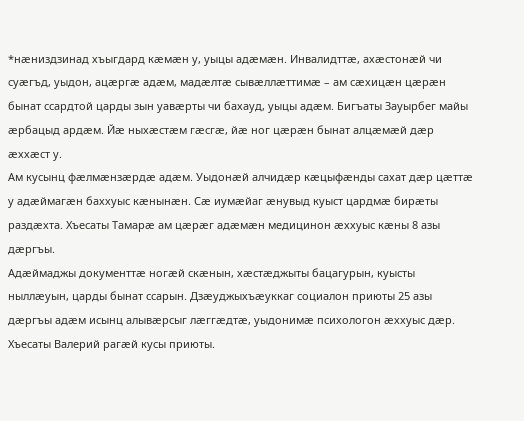*нæниздзинад хъыгдард кæмæн у, уыцы адæмæн. Инвалидттæ, ахæстонæй чи суæгъд, уыдон, ацæргæ адæм, мадæлтæ сывæллæттимæ – ам сæхицæн цæрæн бынат ссардтой царды зын уавæрты чи бахауд, уыцы адæм. Бигъаты Зауырбег майы æрбацыд ардæм. Йæ ныхæстæм гæсгæ, йæ ног цæрæн бынат алцæмæй дæр æххæст у.
Ам кусынц фæлмæнзæрдæ адæм. Уыдонæй алчидæр кæцыфæнды сахат дæр цæттæ у адæймагæн баххуыс кæнынæн. Сæ иумæйаг æнувыд куыст цардмæ бирæты раздæхта. Хъесаты Тамарæ ам цæрæг адæмæн медицинон æххуыс кæны 8 азы дæргъы.
Адæймаджы документтæ ногæй скæнын, хæстæджыты бацагурын, куысты ныллæуын, царды бынат ссарын. Дзæуджыхъæуккаг социалон приюты 25 азы дæргъы адæм исынц алывæрсыг лæггæдтæ, уыдонимæ психологон æххуыс дæр. Хъесаты Валерий рагæй кусы приюты.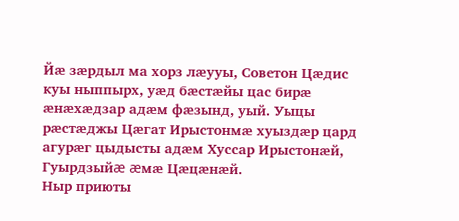Йæ зæрдыл ма хорз лæууы, Советон Цæдис куы ныппырх, уæд бæстæйы цас бирæ æнæхæдзар адæм фæзынд, уый. Уыцы рæстæджы Цæгат Ирыстонмæ хуыздæр цард агурæг цыдысты адæм Хуссар Ирыстонæй, Гуырдзыйæ æмæ Цæцæнæй.
Ныр приюты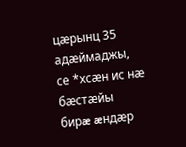цæрынц 35 адæймаджы, се *хсæн ис нæ бæстæйы бирæ æндæр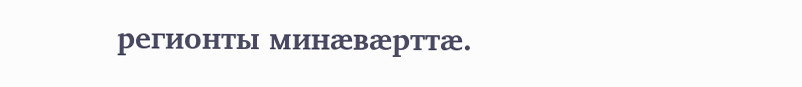регионты минæвæрттæ.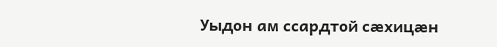Уыдон ам ссардтой сæхицæн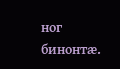ног бинонтæ.